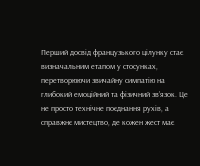Перший досвід французького цілунку стає визначальним етапом у стосунках, перетворюючи звичайну симпатію на глибокий емоційний та фізичний зв’язок. Це не просто технічне поєднання рухів, а справжнє мистецтво, де кожен жест має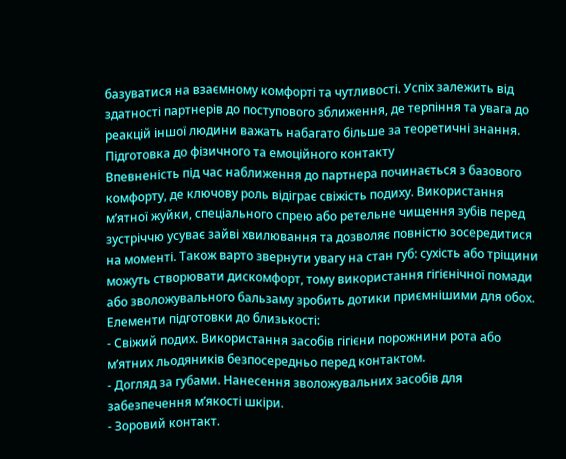базуватися на взаємному комфорті та чутливості. Успіх залежить від здатності партнерів до поступового зближення, де терпіння та увага до реакцій іншої людини важать набагато більше за теоретичні знання.
Підготовка до фізичного та емоційного контакту
Впевненість під час наближення до партнера починається з базового комфорту, де ключову роль відіграє свіжість подиху. Використання м’ятної жуйки, спеціального спрею або ретельне чищення зубів перед зустріччю усуває зайві хвилювання та дозволяє повністю зосередитися на моменті. Також варто звернути увагу на стан губ: сухість або тріщини можуть створювати дискомфорт, тому використання гігієнічної помади або зволожувального бальзаму зробить дотики приємнішими для обох.
Елементи підготовки до близькості:
- Свіжий подих. Використання засобів гігієни порожнини рота або м’ятних льодяників безпосередньо перед контактом.
- Догляд за губами. Нанесення зволожувальних засобів для забезпечення м’якості шкіри.
- Зоровий контакт.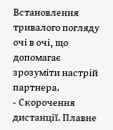Встановлення тривалого погляду очі в очі, що допомагає зрозуміти настрій партнера.
- Скорочення дистанції. Плавне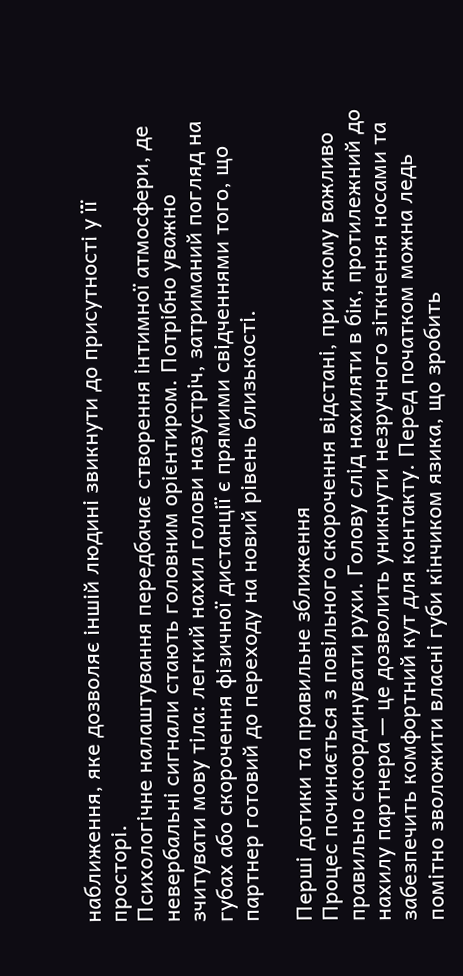наближення, яке дозволяє іншій людині звикнути до присутності у її просторі.
Психологічне налаштування передбачає створення інтимної атмосфери, де невербальні сигнали стають головним орієнтиром. Потрібно уважно зчитувати мову тіла: легкий нахил голови назустріч, затриманий погляд на губах або скорочення фізичної дистанції є прямими свідченнями того, що партнер готовий до переходу на новий рівень близькості.

Перші дотики та правильне зближення
Процес починається з повільного скорочення відстані, при якому важливо правильно скоординувати рухи. Голову слід нахиляти в бік, протилежний до нахилу партнера — це дозволить уникнути незручного зіткнення носами та забезпечить комфортний кут для контакту. Перед початком можна ледь помітно зволожити власні губи кінчиком язика, що зробить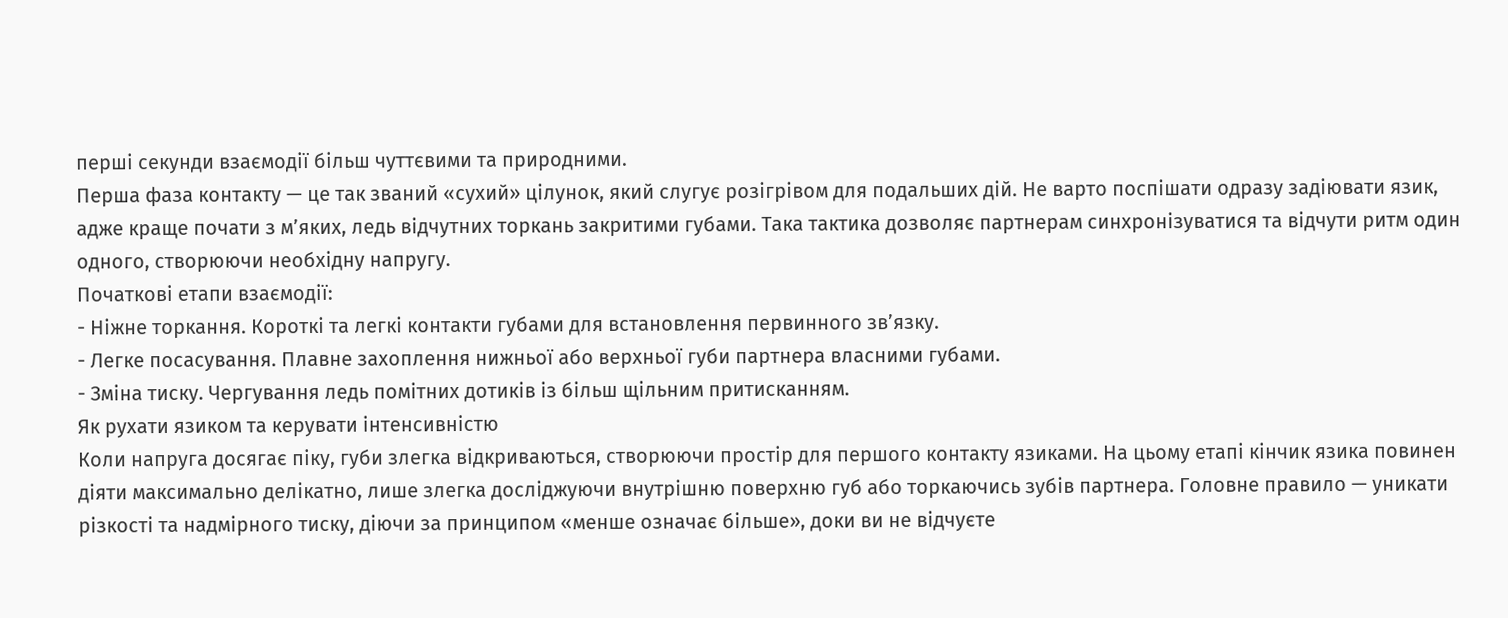перші секунди взаємодії більш чуттєвими та природними.
Перша фаза контакту — це так званий «сухий» цілунок, який слугує розігрівом для подальших дій. Не варто поспішати одразу задіювати язик, адже краще почати з м’яких, ледь відчутних торкань закритими губами. Така тактика дозволяє партнерам синхронізуватися та відчути ритм один одного, створюючи необхідну напругу.
Початкові етапи взаємодії:
- Ніжне торкання. Короткі та легкі контакти губами для встановлення первинного зв’язку.
- Легке посасування. Плавне захоплення нижньої або верхньої губи партнера власними губами.
- Зміна тиску. Чергування ледь помітних дотиків із більш щільним притисканням.
Як рухати язиком та керувати інтенсивністю
Коли напруга досягає піку, губи злегка відкриваються, створюючи простір для першого контакту язиками. На цьому етапі кінчик язика повинен діяти максимально делікатно, лише злегка досліджуючи внутрішню поверхню губ або торкаючись зубів партнера. Головне правило — уникати різкості та надмірного тиску, діючи за принципом «менше означає більше», доки ви не відчуєте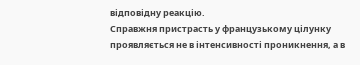відповідну реакцію.
Справжня пристрасть у французькому цілунку проявляється не в інтенсивності проникнення, а в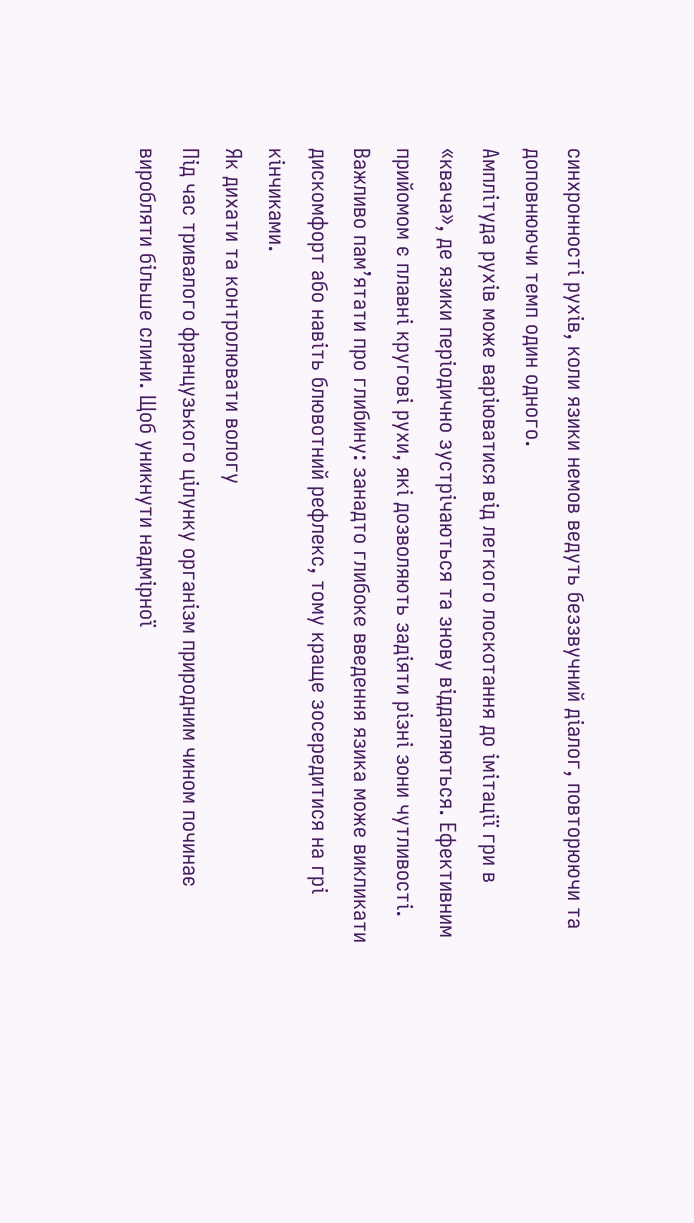синхронності рухів, коли язики немов ведуть беззвучний діалог, повторюючи та доповнюючи темп один одного.
Амплітуда рухів може варіюватися від легкого лоскотання до імітації гри в «квача», де язики періодично зустрічаються та знову віддаляються. Ефективним прийомом є плавні кругові рухи, які дозволяють задіяти різні зони чутливості. Важливо пам’ятати про глибину: занадто глибоке введення язика може викликати дискомфорт або навіть блювотний рефлекс, тому краще зосередитися на грі кінчиками.
Як дихати та контролювати вологу
Під час тривалого французького цілунку організм природним чином починає виробляти більше слини. Щоб уникнути надмірної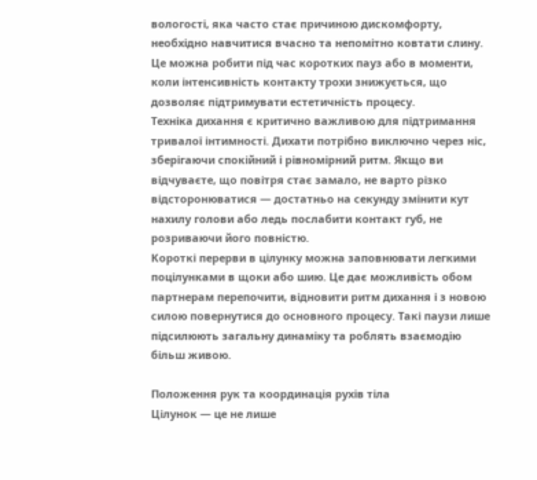вологості, яка часто стає причиною дискомфорту, необхідно навчитися вчасно та непомітно ковтати слину. Це можна робити під час коротких пауз або в моменти, коли інтенсивність контакту трохи знижується, що дозволяє підтримувати естетичність процесу.
Техніка дихання є критично важливою для підтримання тривалої інтимності. Дихати потрібно виключно через ніс, зберігаючи спокійний і рівномірний ритм. Якщо ви відчуваєте, що повітря стає замало, не варто різко відсторонюватися — достатньо на секунду змінити кут нахилу голови або ледь послабити контакт губ, не розриваючи його повністю.
Короткі перерви в цілунку можна заповнювати легкими поцілунками в щоки або шию. Це дає можливість обом партнерам перепочити, відновити ритм дихання і з новою силою повернутися до основного процесу. Такі паузи лише підсилюють загальну динаміку та роблять взаємодію більш живою.

Положення рук та координація рухів тіла
Цілунок — це не лише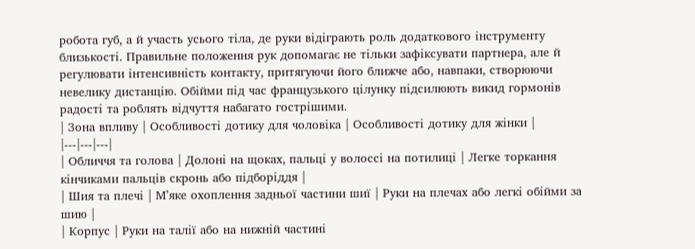робота губ, а й участь усього тіла, де руки відіграють роль додаткового інструменту близькості. Правильне положення рук допомагає не тільки зафіксувати партнера, але й регулювати інтенсивність контакту, притягуючи його ближче або, навпаки, створюючи невелику дистанцію. Обійми під час французького цілунку підсилюють викид гормонів радості та роблять відчуття набагато гострішими.
| Зона впливу | Особливості дотику для чоловіка | Особливості дотику для жінки |
|---|---|---|
| Обличчя та голова | Долоні на щоках, пальці у волоссі на потилиці | Легке торкання кінчиками пальців скронь або підборіддя |
| Шия та плечі | М’яке охоплення задньої частини шиї | Руки на плечах або легкі обійми за шию |
| Корпус | Руки на талії або на нижній частині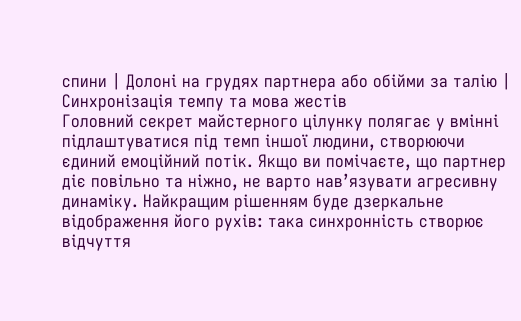спини | Долоні на грудях партнера або обійми за талію |
Синхронізація темпу та мова жестів
Головний секрет майстерного цілунку полягає у вмінні підлаштуватися під темп іншої людини, створюючи єдиний емоційний потік. Якщо ви помічаєте, що партнер діє повільно та ніжно, не варто нав’язувати агресивну динаміку. Найкращим рішенням буде дзеркальне відображення його рухів: така синхронність створює відчуття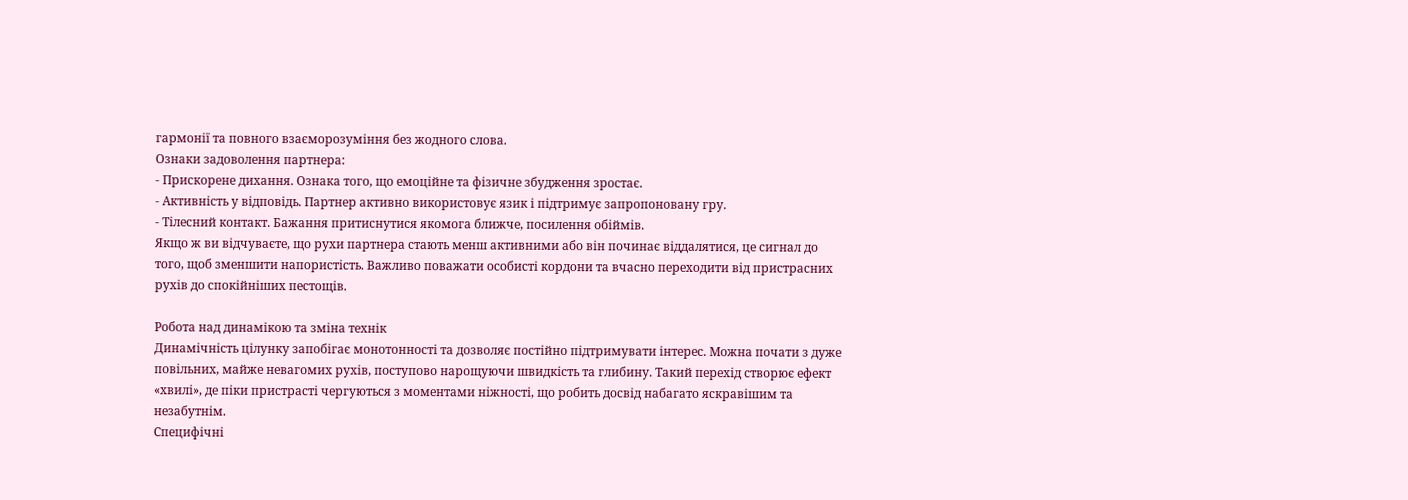гармонії та повного взаєморозуміння без жодного слова.
Ознаки задоволення партнера:
- Прискорене дихання. Ознака того, що емоційне та фізичне збудження зростає.
- Активність у відповідь. Партнер активно використовує язик і підтримує запропоновану гру.
- Тілесний контакт. Бажання притиснутися якомога ближче, посилення обіймів.
Якщо ж ви відчуваєте, що рухи партнера стають менш активними або він починає віддалятися, це сигнал до того, щоб зменшити напористість. Важливо поважати особисті кордони та вчасно переходити від пристрасних рухів до спокійніших пестощів.

Робота над динамікою та зміна технік
Динамічність цілунку запобігає монотонності та дозволяє постійно підтримувати інтерес. Можна почати з дуже повільних, майже невагомих рухів, поступово нарощуючи швидкість та глибину. Такий перехід створює ефект «хвилі», де піки пристрасті чергуються з моментами ніжності, що робить досвід набагато яскравішим та незабутнім.
Специфічні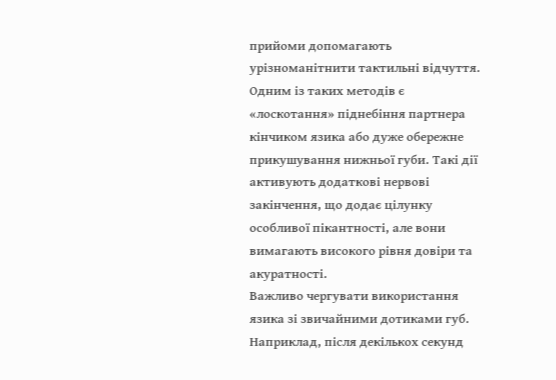прийоми допомагають урізноманітнити тактильні відчуття. Одним із таких методів є «лоскотання» піднебіння партнера кінчиком язика або дуже обережне прикушування нижньої губи. Такі дії активують додаткові нервові закінчення, що додає цілунку особливої пікантності, але вони вимагають високого рівня довіри та акуратності.
Важливо чергувати використання язика зі звичайними дотиками губ. Наприклад, після декількох секунд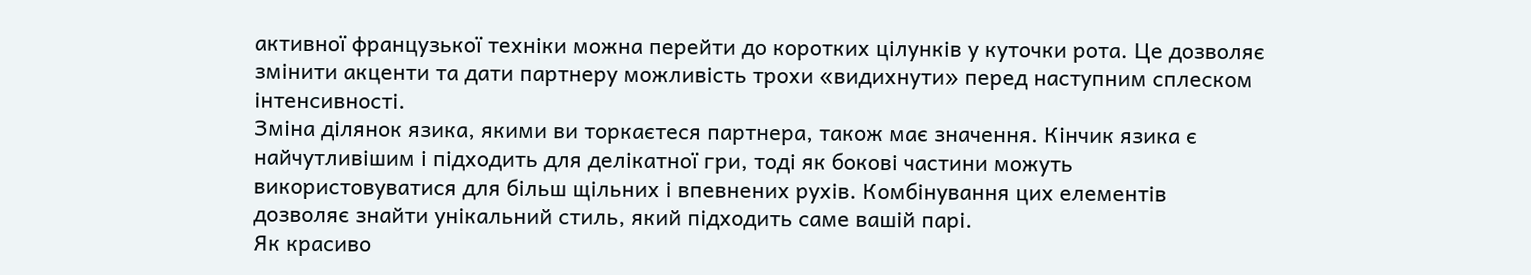активної французької техніки можна перейти до коротких цілунків у куточки рота. Це дозволяє змінити акценти та дати партнеру можливість трохи «видихнути» перед наступним сплеском інтенсивності.
Зміна ділянок язика, якими ви торкаєтеся партнера, також має значення. Кінчик язика є найчутливішим і підходить для делікатної гри, тоді як бокові частини можуть використовуватися для більш щільних і впевнених рухів. Комбінування цих елементів дозволяє знайти унікальний стиль, який підходить саме вашій парі.
Як красиво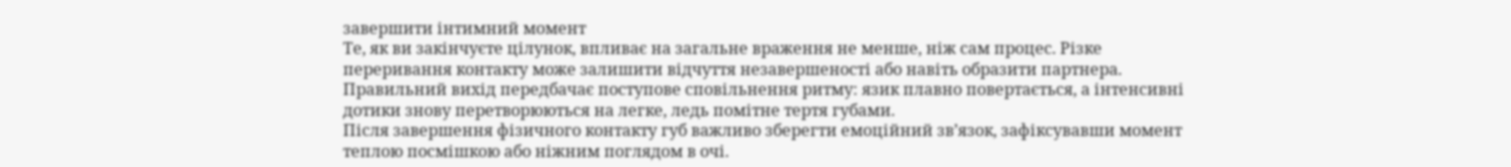завершити інтимний момент
Те, як ви закінчуєте цілунок, впливає на загальне враження не менше, ніж сам процес. Різке переривання контакту може залишити відчуття незавершеності або навіть образити партнера. Правильний вихід передбачає поступове сповільнення ритму: язик плавно повертається, а інтенсивні дотики знову перетворюються на легке, ледь помітне тертя губами.
Після завершення фізичного контакту губ важливо зберегти емоційний зв’язок, зафіксувавши момент теплою посмішкою або ніжним поглядом в очі.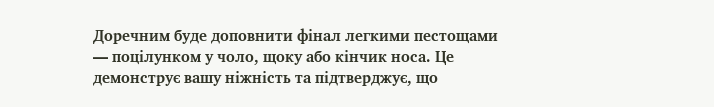Доречним буде доповнити фінал легкими пестощами — поцілунком у чоло, щоку або кінчик носа. Це демонструє вашу ніжність та підтверджує, що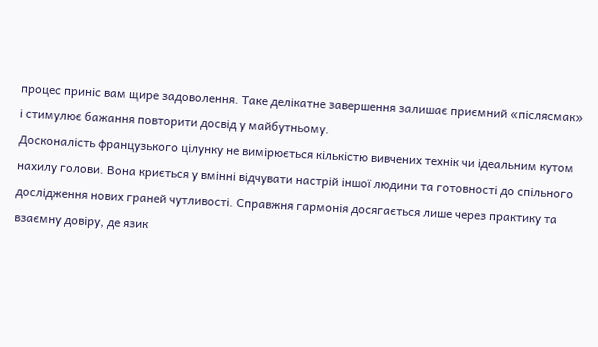процес приніс вам щире задоволення. Таке делікатне завершення залишає приємний «післясмак» і стимулює бажання повторити досвід у майбутньому.
Досконалість французького цілунку не вимірюється кількістю вивчених технік чи ідеальним кутом нахилу голови. Вона криється у вмінні відчувати настрій іншої людини та готовності до спільного дослідження нових граней чутливості. Справжня гармонія досягається лише через практику та взаємну довіру, де язик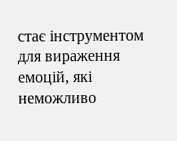стає інструментом для вираження емоцій, які неможливо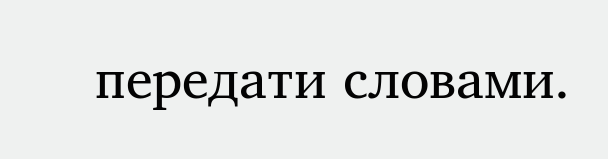передати словами.